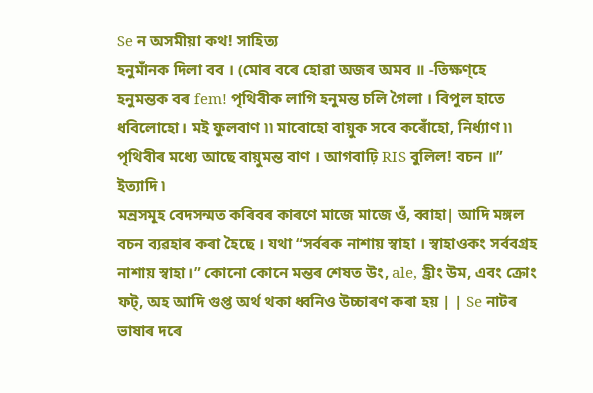Se ন অসমীয়া কথ! সাহিত্য
হনুমাঁনক দিলা বব । (মোৰ বৰে হোৱা অজৰ অমব ॥ -তিক্ষণ্হে হনুমন্তক বৰ fem! পৃথিবীক লাগি হনুমন্ত চলি গৈলা । বিপুল হাতে ধবিলোহো। মই ফুলবাণ ৷৷ মাবোহো বায়ুক সবে কৰোঁহো, নিৰ্ধ্যাণ ৷৷ পৃথিবীৰ মধ্যে আছে বায়ুমন্ত বাণ । আগবাঢ়ি RIS বুলিল! বচন ॥” ইত্যাদি ৷
মন্রসমূহ বেদসন্মত কৰিবৰ কাৰণে মাজে মাজে ওঁ, ব্বাহা| আদি মঙ্গল বচন ব্যৱহাৰ কৰা হৈছে । যথা “সৰ্বৰক নাশায় স্বাহা । স্বাহাওকং সর্ববগ্রহ নাশায় স্বাহা।” কোনো কোনে মন্তৰ শেষত উং, ale, হ্ৰীং উম, এবং ক্রোং ফট্, অহ আদি গুপ্ত অর্থ থকা ধ্বনিও উচ্চাৰণ কৰা হয় | | Se নাটৰ ভাষাৰ দৰে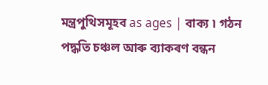মন্ত্রপুথিসমূহব as ages | বাক্য ৷ গঠন পদ্ধতি চঞ্চল আৰু ব্যাকৰণ বন্ধন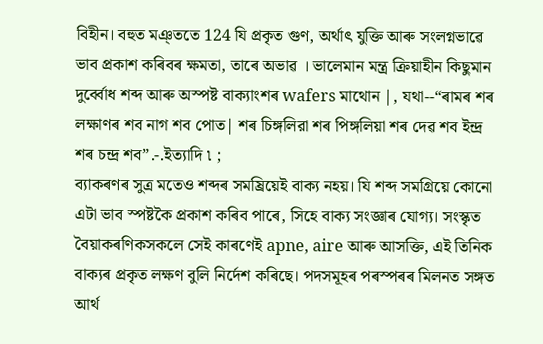বিহীন। বহুত মঞ্ততে 124 যি প্ৰকৃত গুণ, অর্থাৎ যুক্তি আৰু সংলগ্নভাৱে ভাব প্রকাশ কৰিবৰ ক্ষমতা, তাৰে অভাৱ । ভালেমান মন্ত্র ক্রিয়াহীন কিছুমান দুৰ্ব্বোধ শব্দ আৰু অস্পষ্ট বাক্যাংশৰ wafers মাথোন |, যথা--“ৰামৰ শৰ লক্ষাণৰ শব নাগ শব পোত| শৰ চিঙ্গলিরা শৰ পিঙ্গলিয়া শৰ দেৱ শব ইন্দ্র শৰ চন্দ্ৰ শব”.-.ইত্যাদি ৷ ;
ব্যাকৰণৰ সুত্র মতেও শব্দৰ সমষ্রিয়েই বাক্য নহয়। যি শব্দ সমগ্রিয়ে কোনো এটা ভাব স্পষ্টকৈ প্রকাশ কৰিব পাৰে, সিহে বাক্য সংজ্ঞাৰ যোগ্য। সংস্কৃত বৈয়াকৰণিকসকলে সেই কাৰণেই apne, aire আৰু আসক্তি, এই তিনিক বাক্যৰ প্রকৃত লক্ষণ বুলি নির্দেশ কৰিছে। পদসমূহৰ পৰস্পৰৰ মিলনত সঙ্গত আর্থ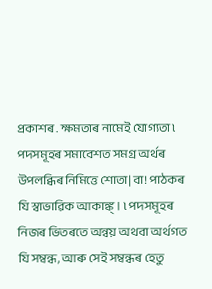প্রকাশৰ . ক্ষমতাৰ নামেই যোগ্যতা ৷ পদসমূহৰ সমাবেশত সমগ্র অৰ্থৰ উপলব্ধিৰ নিমিত্তে শোতা| বা! পাঠকৰ যি স্বাভাৱিক আকাঙ্ক্। ৷ পদসমূহৰ নিজৰ ভিতৰতে অন্বয় অথবা অর্থগত যি সম্বন্ধ, আৰু সেই সম্বন্ধৰ হেতু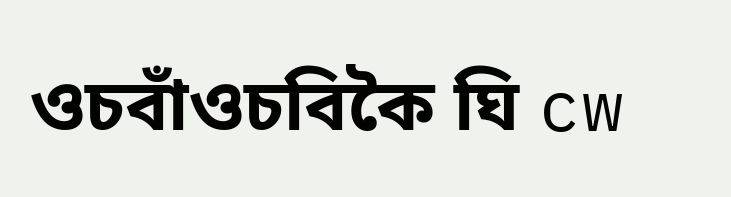ওচবাঁওচবিকৈ ঘি cw